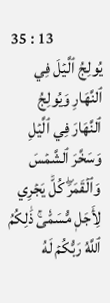35 : 13
يُولِجُ ٱلَّيۡلَ فِي ٱلنَّهَارِ وَيُولِجُ ٱلنَّهَارَ فِي ٱلَّيۡلِ وَسَخَّرَ ٱلشَّمۡسَ وَٱلۡقَمَرَۖ كُلّٞ يَجۡرِي لِأَجَلٖ مُّسَمّٗىۚ ذَٰلِكُمُ ٱللَّهُ رَبُّكُمۡ لَهُ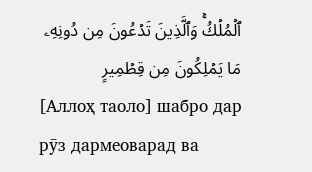ٱلۡمُلۡكُۚ وَٱلَّذِينَ تَدۡعُونَ مِن دُونِهِۦ مَا يَمۡلِكُونَ مِن قِطۡمِيرٍ
[Аллоҳ таоло] шабро дар рӯз дармеоварад ва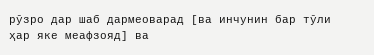рӯзро дар шаб дармеоварад [ва инчунин бар тӯли ҳар яке меафзояд] ва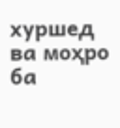хуршед ва моҳро ба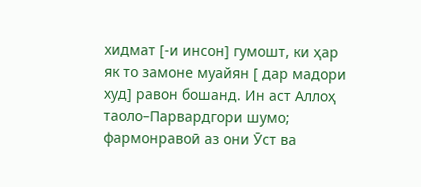хидмат [-и инсон] гумошт, ки ҳар як то замоне муайян [ дар мадори худ] равон бошанд. Ин аст Аллоҳ таоло–Парвардгори шумо; фармонравоӣ аз они Ӯст ва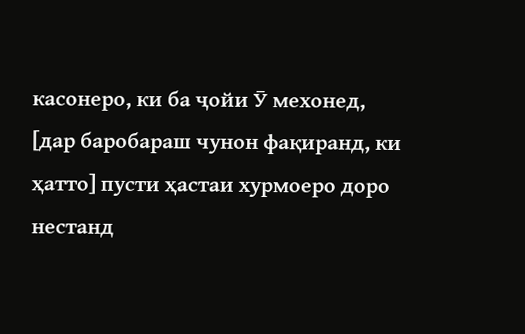касонеро, ки ба ҷойи Ӯ мехонед, [дар баробараш чунон фақиранд, ки ҳатто] пусти ҳастаи хурмоеро доро нестанд